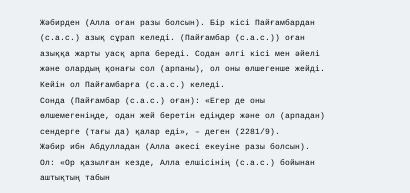Жәбирден (Алла оған разы болсын). Бір кісі Пайғамбардан (с.а.с.) азық сұрап келеді. (Пайғамбар (с.а.с.)) оған азыққа жарты уасқ арпа береді. Содан әлгі кісі мен әйелі және олардың қонағы сол (арпаны), ол оны өлшегенше жейді. Кейін ол Пайғамбарға (с.а.с.) келеді.
Сонда (Пайғамбар (с.а.с.) оған): «Егер де оны өлшемегеніңде, одан жей беретін едіңдер және ол (арпадан) сендерге (тағы да) қалар еді», – деген (2281/9).
Жәбир ибн Абдулладан (Алла әкесі екеуіне разы болсын). Ол: «Ор қазылған кезде, Алла елшісінің (с.а.с.) бойынан аштықтың табын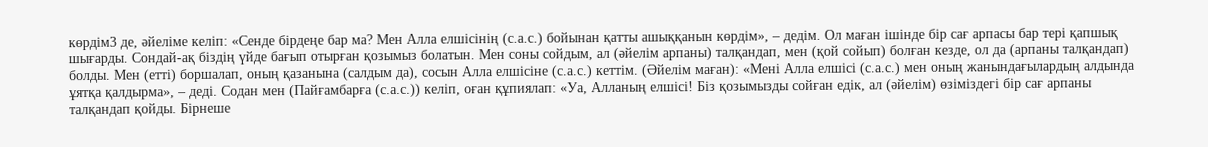көрдім3 де, әйеліме келіп: «Сенде бірдеңе бар ма? Мен Алла елшісінің (с.а.с.) бойынан қатты ашыққанын көрдім», – дедім. Ол маған ішінде бір сағ арпасы бар тері қапшық шығарды. Сондай-ақ біздің үйде бағып отырған қозымыз болатын. Мен соны сойдым, ал (әйелім арпаны) талқандап, мен (қой сойып) болған кезде, ол да (арпаны талқандап) болды. Мен (етті) боршалап, оның қазанына (салдым да), сосын Алла елшісіне (с.а.с.) кеттім. (Әйелім маған): «Мені Алла елшісі (с.а.с.) мен оның жанындағылардың алдында ұятқа қалдырма», – деді. Содан мен (Пайғамбарға (с.а.с.)) келіп, оған құпиялап: «Уа, Алланың елшісі! Біз қозымызды сойған едік, ал (әйелім) өзіміздегі бір сағ арпаны талқандап қойды. Бірнеше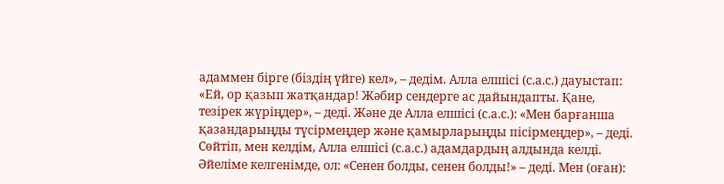адаммен бірге (біздің үйге) кел», – дедім. Алла елшісі (с.а.с.) дауыстап: «Ей, ор қазып жатқандар! Жәбир сендерге ас дайындапты. Қане, тезірек жүріңдер», – деді. Және де Алла елшісі (с.а.с.): «Мен барғанша қазандарыңды түсірмеңдер және қамырларыңды пісірмеңдер», – деді. Сөйтіп, мен келдім, Алла елшісі (с.а.с.) адамдардың алдында келді. Әйеліме келгенімде, ол: «Сенен болды, сенен болды!» – деді. Мен (оған):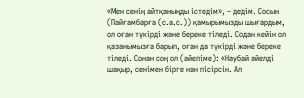«Мен сенің айтқаныңды істедім», – дедім. Сосын (Пайғамбарға (с.а.с.)) қамырымызды шығардым, ол оған түкірді және береке тіледі. Содан кейін ол қазанымызға барып, оған да түкірді және береке тіледі. Сонан соң ол (әйеліме): «Наубай әйелді шақыр, сенімен бірге нан пісірсін. Ал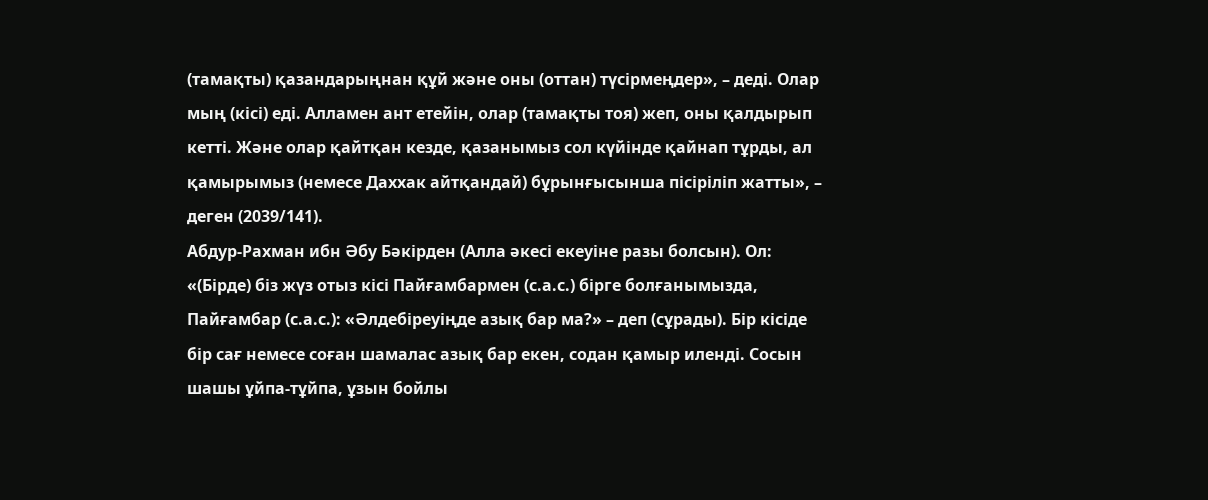(тамақты) қазандарыңнан құй және оны (оттан) түсірмеңдер», – деді. Олар мың (кісі) еді. Алламен ант етейін, олар (тамақты тоя) жеп, оны қалдырып кетті. Және олар қайтқан кезде, қазанымыз сол күйінде қайнап тұрды, ал қамырымыз (немесе Даххак айтқандай) бұрынғысынша пісіріліп жатты», – деген (2039/141).
Абдур-Рахман ибн Әбу Бәкірден (Алла әкесі екеуіне разы болсын). Ол: «(Бірде) біз жүз отыз кісі Пайғамбармен (с.а.с.) бірге болғанымызда, Пайғамбар (с.а.с.): «Әлдебіреуіңде азық бар ма?» – деп (сұрады). Бір кісіде бір сағ немесе соған шамалас азық бар екен, содан қамыр иленді. Сосын шашы ұйпа-тұйпа, ұзын бойлы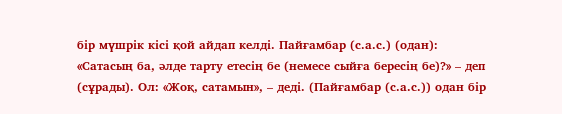бір мүшрік кісі қой айдап келді. Пайғамбар (с.а.с.) (одан): «Сатасың ба, әлде тарту етесің бе (немесе сыйға бересің бе)?» – деп (сұрады). Ол: «Жоқ, сатамын», – деді. (Пайғамбар (с.а.с.)) одан бір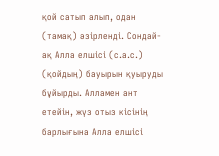қой сатып алып, одан (тамақ) әзірленді. Сондай-ақ Алла елшісі (с.а.с.) (қойдың) бауырын қуыруды бұйырды. Алламен ант етейін, жүз отыз кісінің барлығына Алла елшісі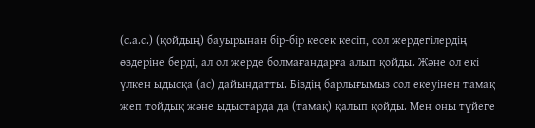(с.а.с.) (қойдың) бауырынан бір-бір кесек кесіп, сол жердегілердің өздеріне берді, ал ол жерде болмағандарға алып қойды. Және ол екі үлкен ыдысқа (ас) дайындатты. Біздің барлығымыз сол екеуінен тамақ жеп тойдық және ыдыстарда да (тамақ) қалып қойды. Мен оны түйеге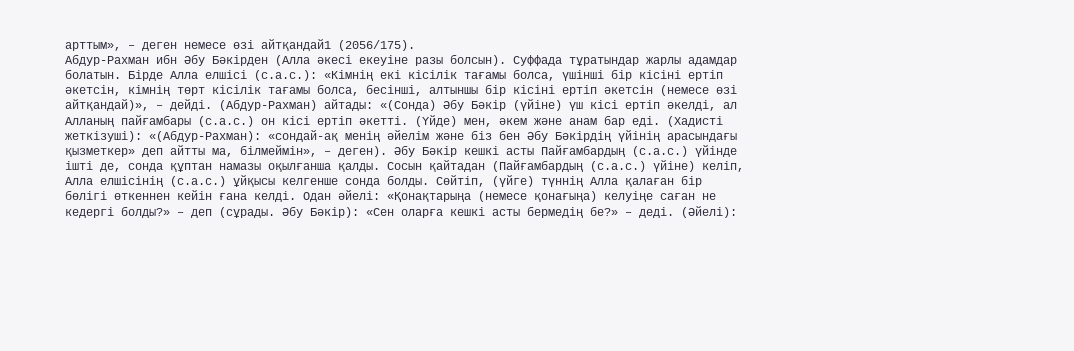арттым», – деген немесе өзі айтқандай1 (2056/175).
Абдур-Рахман ибн Әбу Бәкірден (Алла әкесі екеуіне разы болсын). Суффада тұратындар жарлы адамдар болатын. Бірде Алла елшісі (с.а.с.): «Кімнің екі кісілік тағамы болса, үшінші бір кісіні ертіп әкетсін, кімнің төрт кісілік тағамы болса, бесінші, алтыншы бір кісіні ертіп әкетсін (немесе өзі айтқандай)», – дейді. (Абдур-Рахман) айтады: «(Сонда) Әбу Бәкір (үйіне) үш кісі ертіп әкелді, ал Алланың пайғамбары (с.а.с.) он кісі ертіп әкетті. (Үйде) мен, әкем және анам бар еді. (Хадисті жеткізуші): «(Абдур-Рахман): «сондай-ақ менің әйелім және біз бен Әбу Бәкірдің үйінің арасындағы қызметкер» деп айтты ма, білмеймін», – деген). Әбу Бәкір кешкі асты Пайғамбардың (с.а.с.) үйінде ішті де, сонда құптан намазы оқылғанша қалды. Сосын қайтадан (Пайғамбардың (с.а.с.) үйіне) келіп, Алла елшісінің (с.а.с.) ұйқысы келгенше сонда болды. Сөйтіп, (үйге) түннің Алла қалаған бір бөлігі өткеннен кейін ғана келді. Одан әйелі: «Қонақтарыңа (немесе қонағыңа) келуіңе саған не кедергі болды?» – деп (сұрады. Әбу Бәкір): «Сен оларға кешкі асты бермедің бе?» – деді. (Әйелі):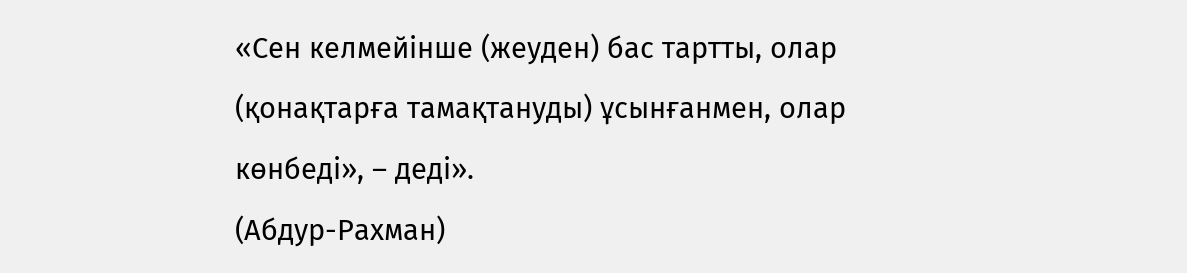«Сен келмейінше (жеуден) бас тартты, олар (қонақтарға тамақтануды) ұсынғанмен, олар көнбеді», – деді».
(Абдур-Рахман)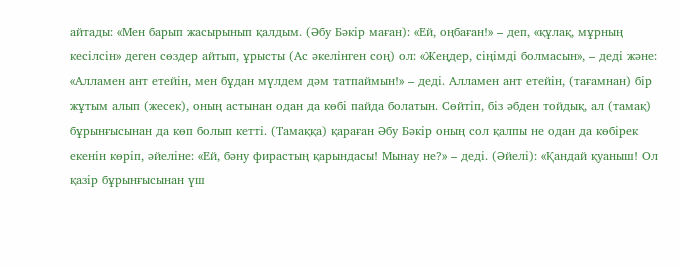айтады: «Мен барып жасырынып қалдым. (Әбу Бәкір маған): «Ей, оңбаған!» – деп, «құлақ, мұрның кесілсін» деген сөздер айтып, ұрысты (Ас әкелінген соң) ол: «Жеңдер, сіңімді болмасын», – деді және: «Алламен ант етейін, мен бұдан мүлдем дәм татпаймын!» – деді. Алламен ант етейін, (тағамнан) бір жұтым алып (жесек), оның астынан одан да көбі пайда болатын. Сөйтіп, біз әбден тойдық, ал (тамақ) бұрынғысынан да көп болып кетті. (Тамаққа) қараған Әбу Бәкір оның сол қалпы не одан да көбірек екенін көріп, әйеліне: «Ей, бәну фирастың қарындасы! Мынау не?» – деді. (Әйелі): «Қандай қуаныш! Ол қазір бұрынғысынан үш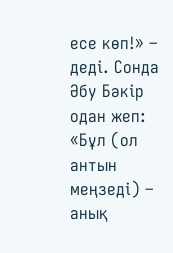есе көп!» – деді. Сонда Әбу Бәкір одан жеп: «Бұл (ол антын меңзеді) – анық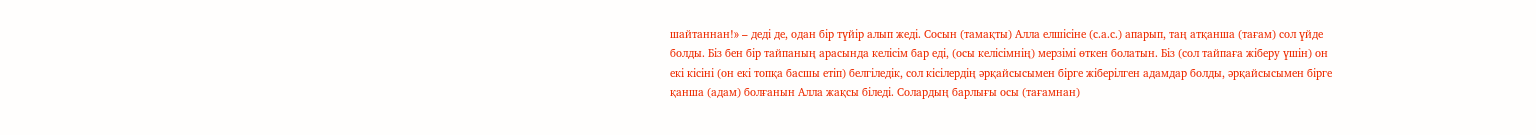шайтаннан!» – деді де, одан бір түйір алып жеді. Сосын (тамақты) Алла елшісіне (с.а.с.) апарып, таң атқанша (тағам) сол үйде болды. Біз бен бір тайпаның арасында келісім бар еді, (осы келісімнің) мерзімі өткен болатын. Біз (сол тайпаға жіберу үшін) он екі кісіні (он екі топқа басшы етіп) белгіледік, сол кісілердің әрқайсысымен бірге жіберілген адамдар болды, әрқайсысымен бірге қанша (адам) болғанын Алла жақсы біледі. Солардың барлығы осы (тағамнан)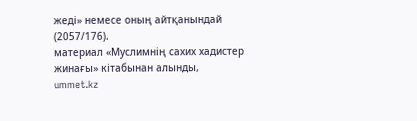жеді» немесе оның айтқанындай (2057/176).
материал «Муслимнің сахих хадистер жинағы» кітабынан алынды,
ummet.kz